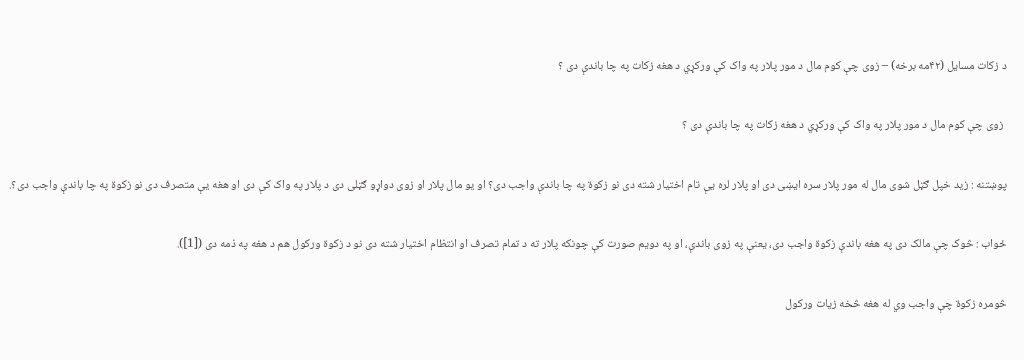د زکات مسایل (۴۲مه برخه) – زوى چې کوم مال د مور پلار په واک کې ورکړي د هغه زکات په چا باندې دى ؟

 زوى چې کوم مال د مور پلار په واک کې ورکړي د هغه زکات په چا باندې دى ؟

پوښتنه : زيد خپل ګټل شوى مال له مور پلار سره ايښى دى او پلار لره يې تام اختيار شته دى نو زکوة په چا باندې واجب دى؟ او يو مال پلار او زوى دواړو ګټلى دى د پلار په واک کې دى او هغه يې متصرف دى نو زکوة په چا باندې واجب دى؟.

ځواب : څوک چې مالک دى په هغه باندې زکوة واجب دى، يعنې په زوى باندې، او په دويم صورت کې چونکه پلار ته د تمام تصرف او انتظام اختيار شته دى نو د زکوة ورکول هم د هغه په ذمه دى ([1]).

څومره زکوة چې واجب وي له هغه څخه زيات ورکول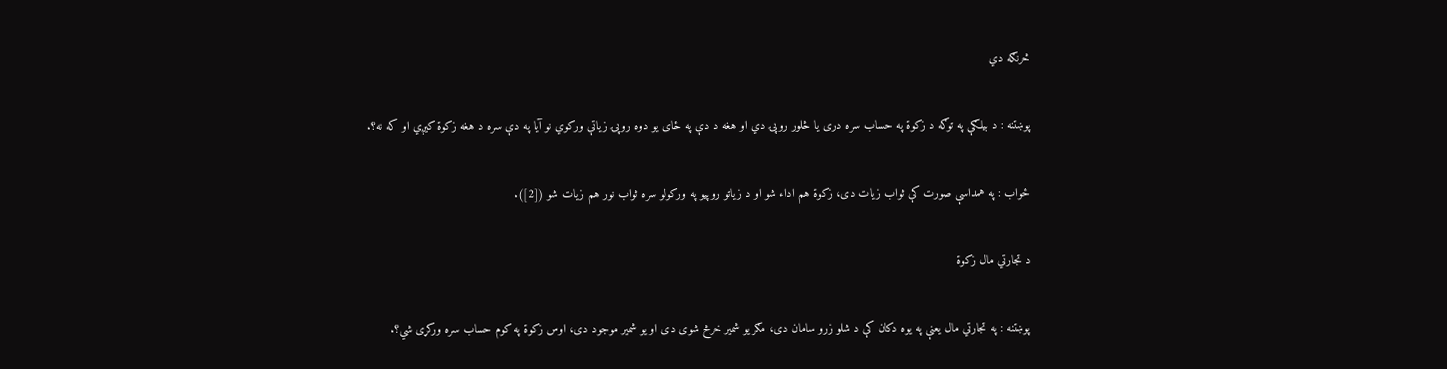څرنګه دي

پوښتنه : د بيلګې په توګه د زکوة په حساب سره درى يا څلور روپۍ دي او هغه د دې په ځاى يو دوه روپۍ زياتې ورکوي نو آيا په دې سره د هغه زکوة کيږي او که نه؟.

ځواب : په همداسې صورت کې ثواب زيات دى، زکوة هم اداء شو او د زياتو روپيو په ورکولو سره ثواب نور هم زيات شو ([2]).

د تجارتي مال زکوة

پوښتنه : په تجارتي مال يعنې په يوه دکان کې د شلو زرو سامان دى، مګر يو شمير خرڅ شوى دى او يو شمير موجود دى، اوس زکوة په کوم حساب سره ورکړى شي؟.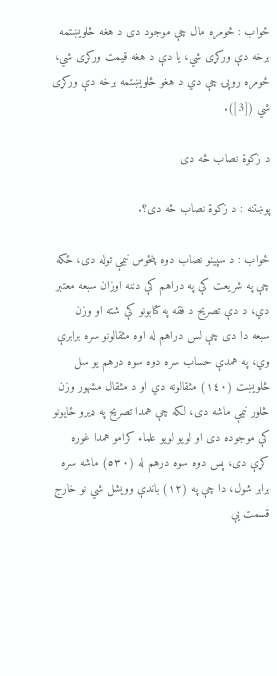ځواب : څومره مال چې موجود دى د هغه څلويښتمه برخه دې ورکړى شي، يا دې د هغه قيمت ورکړى شي، څومره روپۍ چې دي د هغو څلويښتمه برخه دې ورکړى شي ([3]).

د زکوة نصاب څه دى

پوښتنه : د زکوة نصاب څه دى؟.

ځواب : د سپينو نصاب دوه پنځوس نيمې توله دى، ځکه چې په شريعت کې په دراهم کې دننه اوزان سبعه معتبر دي، د دې تصريح د فقه په کتابونو کې شته او وزن سبعه دا دى چې لس دراهم له اوه مثقالونو سره برابرې وي، په همدې حساب سره دوه سوه درهم يو سل څلويښت (١٤٠) مثقالونه دي او د مثقال مشهور وزن څلور نيمې ماشه دى، لکه چې همدا تصريح په ډيرو ځايونو کې موجوده دى او لويو لويو علماء کرامو همدا غوره کړې دى، پس دوه سوه درهم له (٥٣٠) ماشه سره برابر شول، دا چې په (١٢) باندې وويشل شي نو خارج قسمت يې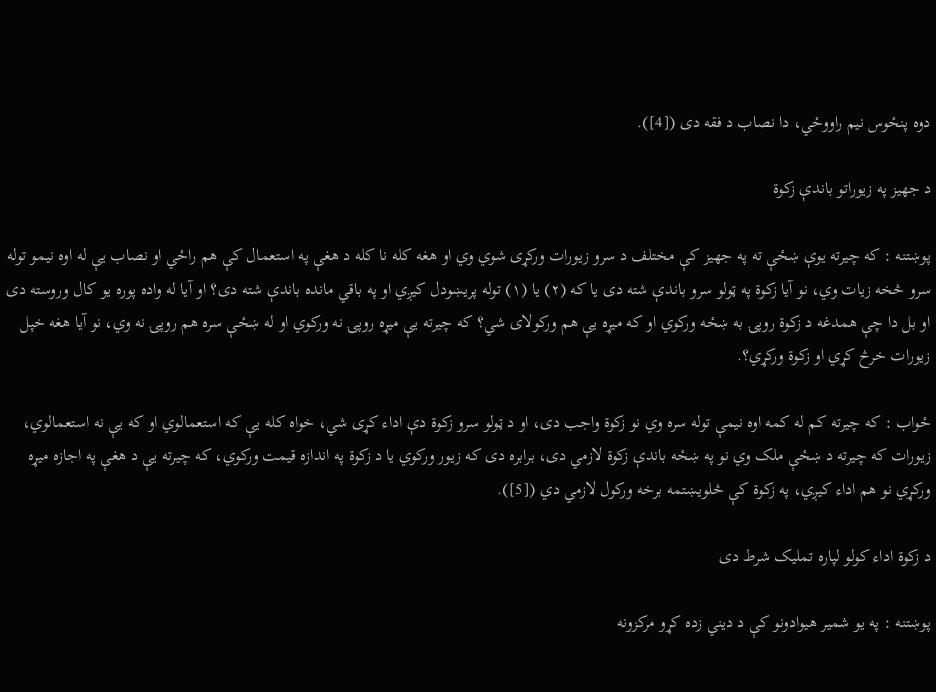دوه پنځوس نيم راووځي، دا نصاب د فقه دى ([4]).

د جهيز په زيوراتو باندې زکوة

پوښتنه : که چيرته يوې ښځې ته په جهيز کې مختلف د سرو زيورات ورکړى شوي وي او هغه کله نا کله د هغې په استعمال کې هم راځي او نصاب يې له اوه نيمو توله سرو څخه زيات وي، نو آيا زکوة په ټولو سرو باندې شته دى يا که (٢) يا (١) توله پريښودل کيږي او په باقي مانده باندې شته دى؟ او آيا له واده پوره يو کال وروسته دى او بل دا چې همدغه د زکوة روپۍ به ښځه ورکوي او که ميړه يې هم ورکولاى شي؟ که چيرته يې ميړه روپۍ نه ورکوي او له ښځې سره هم روپۍ نه وي، نو آيا هغه خپل زيورات خرڅ کړي او زکوة ورکړي؟.

ځواب : که چيرته کم له کمه اوه نيمې توله سره وي نو زکوة واجب دى، او د ټولو سرو زکوة دې اداء کړى شي، خواه کله يې که استعمالوي او که يې نه استعمالوي، زيورات که چيرته د ښځې ملک وي نو په ښځه باندې زکوة لازمي دى، برابره دى که زيور ورکوي يا د زکوة په اندازه قيمت ورکوي، که چيرته يې د هغې په اجازه ميړه ورکړي نو هم اداء کيږي، په زکوة کې څلويښتمه برخه ورکول لازمي دي ([5]).

د زکوة اداء کولو لپاره تمليک شرط دى

پوښتنه : په يو شمير هيوادونو کې د ديني زده کړو مرکزونه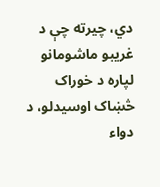دي، چيرته چې د غريبو ماشومانو لپاره د خوراک څښاک اوسيدلو، د دواء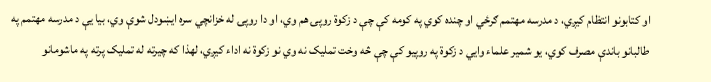او کتابونو انتظام کيږي، د مدرسه مهتمم ګرځي او چنده کوي په کومه کې چې د زکوة روپۍ هم وي، او دا روپۍ له خزانچي سره ايښودل شوې وي، بيا يې د مدرسه مهتمم په طالبانو باندې مصرف کوي، يو شمير علماء وايي د زکوة په روپيو کې چې څه وخت تمليک نه وي نو زکوة نه اداء کيږي، لهذا که چيرته له تمليک پرته په ماشومانو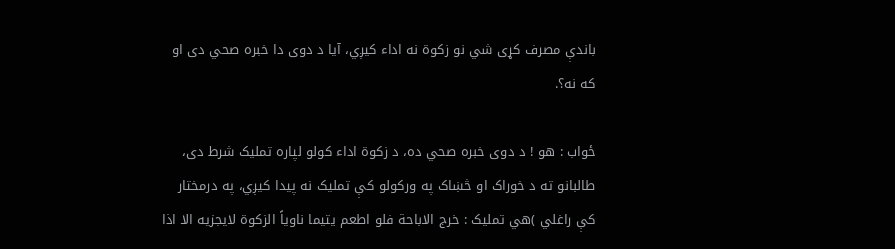باندې مصرف کړى شي نو زکوة نه اداء کيږي، آيا د دوى دا خبره صحي دى او که نه؟.

ځواب : هو ! د دوى خبره صحي ده، د زکوة اداء کولو لپاره تمليک شرط دى، طالبانو ته د خوراک او څښاک په ورکولو کې تمليک نه پيدا کيږي، په درمختار کې راغلي )هي تمليک : خرج الاباحة فلو اطعم يتيما ناوياً الزکوة لايجزيه الا اذا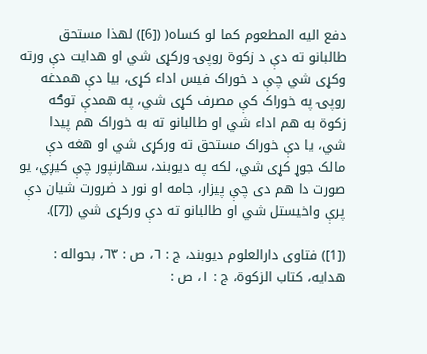دفع اليه المطعوم کما لو کساه( ([6]) لهذا مستحق طالبانو ته دې د زکوة روپۍ ورکړى شي او هدايت دې ورته وکړى شي چې د خوراک فيس اداء کړى، بيا دې همدغه روپۍ په خوراک کې مصرف کړى شي، په همدې توګه زکوة به هم اداء شي او طالبانو ته به خوراک هم پيدا شي، يا دې خوراک مستحق ته ورکړى شي او هغه دې مالک جوړ کړى شي، لکه په ديوبند، سهارنپور چې کيږي، يو صورت دا هم دى چې پيزار، جامه او نور د ضرورت شيان دې پرې واخيستل شي او طالبانو ته دې ورکړى شي ([7]).

([1]) فتاوى دارالعلوم ديوبند، ج : ٦، ص : ٦٣، بحواله : هدايه، کتاب الزکوة، ج : ١، ص :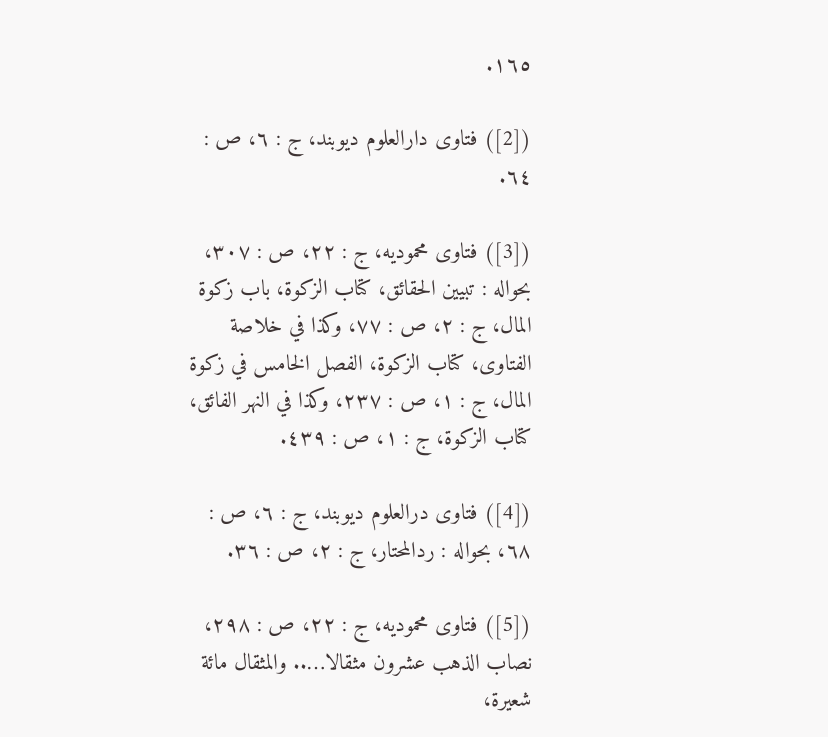١٦٥.

([2]) فتاوى دارالعلوم ديوبند، ج : ٦، ص : ٦٤.

([3]) فتاوى محموديه، ج : ٢٢، ص : ٣٠٧، بحواله : تبيين الحقائق، کتاب الزکوة، باب زکوة المال، ج : ٢، ص : ٧٧، وکذا في خلاصة الفتاوى، کتاب الزکوة، الفصل الخامس في زکوة المال، ج : ١، ص : ٢٣٧، وکذا في النهر الفائق، کتاب الزکوة، ج : ١، ص : ٤٣٩.

([4]) فتاوى درالعلوم ديوبند، ج : ٦، ص : ٦٨، بحواله : ردالمحتار، ج : ٢، ص : ٣٦.

([5]) فتاوى محموديه، ج : ٢٢، ص : ٢٩٨، نصاب الذهب عشرون مثقالا….. والمثقال مائة شعيرة،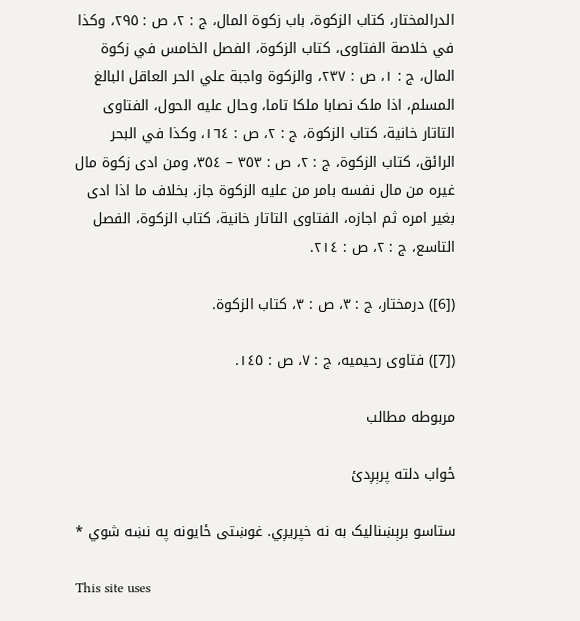الدرالمختار، کتاب الزکوة، باب زکوة المال، ج : ٢، ص : ٢٩٥، وکذا في خلاصة الفتاوى، کتاب الزکوة، الفصل الخامس في زکوة المال، ج : ١، ص : ٢٣٧، والزکوة واجبة علي الحر العاقل البالغ المسلم، اذا ملک نصابا ملکا تاما، وحال عليه الحول، الفتاوى التاتار خانية، کتاب الزکوة، ج : ٢، ص : ١٦٤، وکذا في البحر الرائق، کتاب الزکوة، ج : ٢، ص : ٣٥٣ – ٣٥٤، ومن ادى زکوة مال غيره من مال نفسه بامر من عليه الزکوة جاز، بخلاف ما اذا ادى بغير امره ثم اجازه، الفتاوى التاتار خانية، کتاب الزکوة، الفصل التاسع، ج : ٢، ص : ٢١٤.

([6]) درمختار، ج : ٣، ص : ٣، کتاب الزکوة.

([7]) فتاوى رحيميه، ج : ٧، ص : ١٤٥.

مربوطه مطالب

ځواب دلته پرېږدئ

ستاسو برېښناليک به نه خپريږي. غوښتى ځایونه په نښه شوي *

This site uses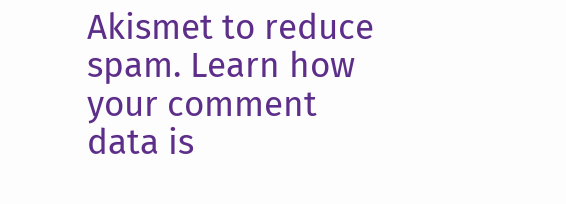Akismet to reduce spam. Learn how your comment data is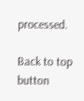processed.

Back to top button